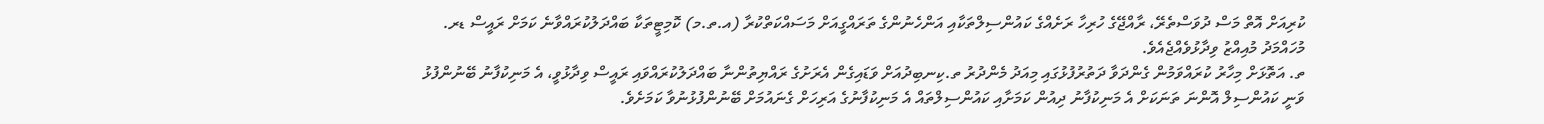ކުރިއަށް އޮތް މަސް ދުވަސްތެރޭ، ރާއްޖޭގެ ހުރިހާ ރަށެއްގެ ކައުންސިލްތަކާއި އަންހެނުންގެ ތަރައްގީއަށް މަސައްކަތްކުރާ (އ.ތ.މ) ކޮމިޓީތަކާ ބައްދަލުކުރައްވާނެ ކަމަށް ރައީސް ޑރ. މުހައްމަދު މުއިއްޒު ވިދާޅުވެއްޖެއެވެ.
ތ. އަތޮޅަށް މިހާރު ކުރައްވަމުން ގެންދަވާ ދަތުރުފުޅުގައި މިއަދު މެންދުރު ތ.ކިނބިދުއަށް ވަޑައިގެން އެރަށުގެ ރައްޔިތުންނާ ބައްދަލުކުރައްވައި ރައީސް ވިދާޅުވީ، އެ މަނިކުފާނު ބޭނުންފުޅު ވަނީ ކައުންސިލް އޮންނަ ތަނަކަށް އެ މަނިކުފާނު ދިއުން ކަމަށާއި ކައުންސިލްތައް އެ މަނިކުފާނުގެ އަރިހަށް ގެނައުމަށް ބޭނުންފުޅުނުވާ ކަމަށެވެ.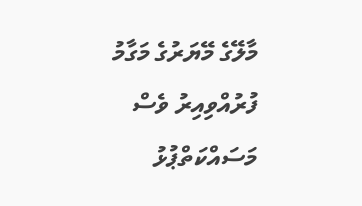މާލޭގެ މޭޔަރުގެ މަގާމު ފުރުއްވިއިރު ވެސް މަސައްކަތްޕުޅު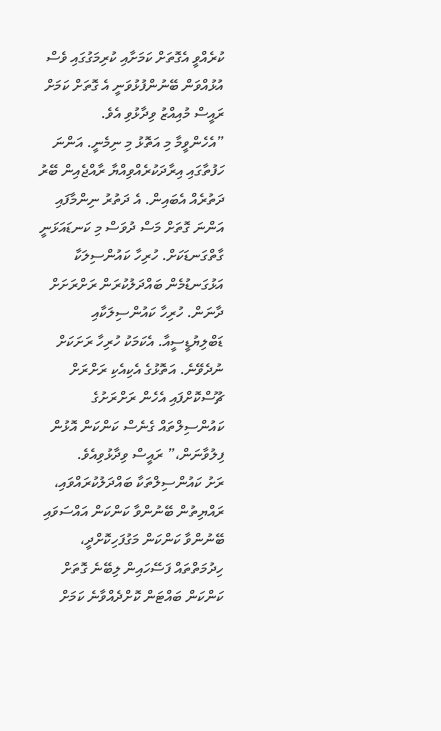ކުރެއްވީ އެގޮތަށް ކަމަށާއި ކުރިމަގުގައި ވެސް އުޅުއްވަން ބޭނުންފުޅުވަނީ އެ ގޮތަށް ކަމަށް ރައީސް މުއިއްޒު ވިދާޅުވި އެވެ.
”އެހެންވީމާ މި އަތޮޅު މި ނިމެނީ. އަންނަ ހަފުތާގައި އިރާދަކުރެއްވިއްޔާ ރާއްޖެއިން ބޭރު ދަތުރެއް އެބައިން. އެ ދަތުރު ނިންމާފައި އަންނަ ގޮތަށް މަސް ދުވަސް މި ކަނޑައަޅަނީ ގާތްގަނޑަކަށް. ހުރިހާ ކައުންސިލަކާ އަޅުގަނޑުމެން ބައްދަލުކުރަން ރަށްރަށަށް ދާނަން. ހުރިހާ ކައުންސިލަކާއި ޑަބްލިޔުޑީސީއާ. އެކަމަކު ހުރިހާ ރަށަކަށް ނުދެވޭނެ. އަތޮޅުގެ އެކިއެކި ރަށްރަށް ޗޫސްކޮށްފައި އެހެން ރަށްރަށުގެ ކައުންސިލްތައް ގެނެސް ކަންކަން އޮޅުން ފިލުވާނަން،” ރައީސް ވިދާޅުވިއެވެ.
ރަށު ކައުންސިލްތަކާ ބައްދަލުކުރައްވައި، ރައްޔިތުން ބޭނުންވާ ކަންކަން އައްސަވައި ބޭނުންވާ ކަންކަން މަގުފަހިކޮށްދީ، ހިދުމަތްތައް ފަސޭހައިން ލިބޭނެ ގޮތަށް ކަންކަން ބައްޓަން ކޮށްދެއްވާނެ ކަމަށް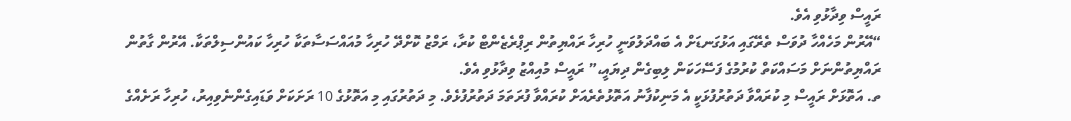ރައީސް ވިދާޅުވި އެވެ.
“އޭރުން މަހެއްހާ ދުވަސް ތެރޭގައި އަޅުގަނޑަށް އެ ބައްދަލުވަނީ ހުރިހާ ރައްޔިތުން ރިޕްރެޒެންޓް ކުރާ، ރަމްޒު ކޮށްދޭ ހުރިހާ މުއައްސަސާތަކާ ހުރިހާ ކައުންސިލްތަކާ. އޭރުން ގާތުން ރައްޔިތުންނަށް މަސައްކަތް ކުރުމުގެ ފަސޭހަކަން ލިބިގެން ދިޔައީ،” ރައީސް މުއިއްޒު ވިދާޅުވި އެވެ.
ތ. އަތޮޅަށް ރައީސް މި ކުރައްވާ ދަތުރުފުޅަކީ އެ މަނިކުފާނު އަތޮޅުތެރެއަށް ކުރައްވާ ފުރަތަމަ ދަތުރުފުޅެވެ. މި ދަތުރުގައި މި އަތޮޅުގެ 10 ރަށަކަށް ވަޑައިގެންނެވިއިރު، ހުރިހާ ރަށެއްގެ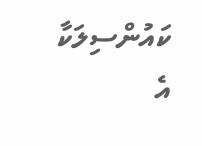ކައުންސިލަކާ އެ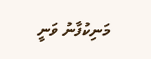މަނިކުފާނު ވަނީ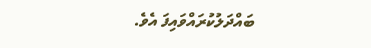ބައްދަލުކުރައްވައިފަ އެވެ.